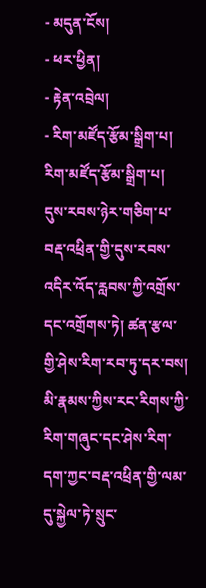- མདུན་ངོས།
- ཕར་ཕྱིན།
- རྟེན་འབྲེལ།
- རིག་མཛོད་རྩོམ་སྒྲིག་པ།
རིག་མཛོད་རྩོམ་སྒྲིག་པ།
དུས་རབས་ཉེར་གཅིག་པ་བརྡ་འཕྲིན་གྱི་དུས་རབས་འདིར་འོད་རླབས་ཀྱི་འགྲོས་དང་འགྲོགས་ཏེ། ཚན་རྩལ་གྱི་ཤེས་རིག་རབ་ཏུ་དར་བས། མི་རྣམས་ཀྱིས་རང་རིགས་ཀྱི་རིག་གཞུང་དང་ཤེས་རིག་དག་ཀྱང་བརྡ་འཕྲིན་གྱི་ལམ་དུ་སྐྱེལ་ཏེ་སྲུང་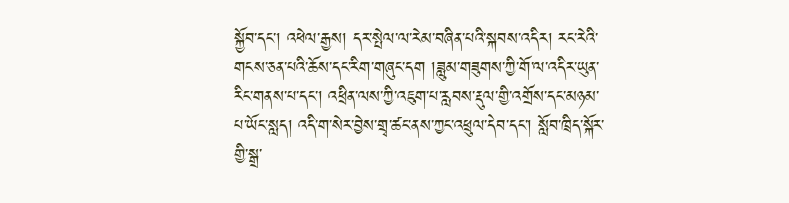སྐྱོབ་དང་། འཕེལ་རྒྱས། དར་སྤེལ་ལ་རེམ་བཞིན་པའི་སྐབས་འདིར། རང་རེའི་གངས་ཅན་པའི་ཆོས་དང་རིག་གཞུང་དག །ཟླུམ་གཟུགས་ཀྱི་གོ་ལ་འདིར་ཡུན་རིང་གནས་པ་དང་། འཕྲིན་ལས་ཀྱི་འཇུག་པ་རླབས་རྡུལ་གྱི་འགྲོས་དང་མཉམ་པ་ཡོང་སླད། འདི་ག་སེར་བྱེས་གྲྭ་ཚང་ནས་ཀྱང་འཕྲུལ་དེབ་དང་། སློབ་ཁྲིད་སྐོར་གྱི་སྒྲ་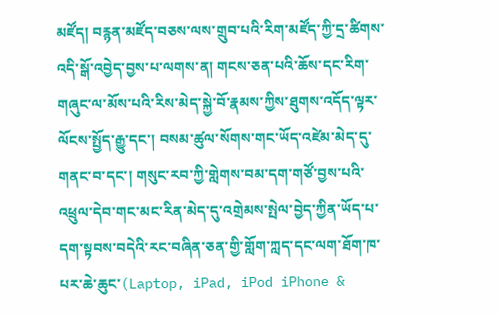མཛོད། བརྙན་མཛོད་བཅས་ལས་གྲུབ་པའི་རིག་མཛོད་ཀྱི་དྲ་ཚིགས་འདི་སྒོ་འབྱེད་བྱས་པ་ལགས་ན། གངས་ཅན་པའི་ཆོས་དང་རིག་གཞུང་ལ་མོས་པའི་རིས་མེད་སྐྱེ་བོ་རྣམས་ཀྱིས་ཐུགས་འདོད་ལྟར་ལོངས་སྤྱོད་རྒྱུ་དང་། བསམ་ཚུལ་སོགས་གང་ཡོད་འཛེམ་མེད་དུ་གནང་བ་དང་། གསུང་རབ་ཀྱི་གླེགས་བམ་དག་གཙོ་བྱས་པའི་འཕྲུལ་དེབ་གང་མང་རིན་མེད་དུ་འགྲེམས་སྤེལ་བྱེད་ཀྱིན་ཡོད་པ་དག་སྟབས་བདེའི་རང་བཞིན་ཅན་གྱི་གློག་ཀླད་དང་ལག་ཐོག་ཁ་པར་ཆེ་ཆུང་(Laptop, iPad, iPod iPhone &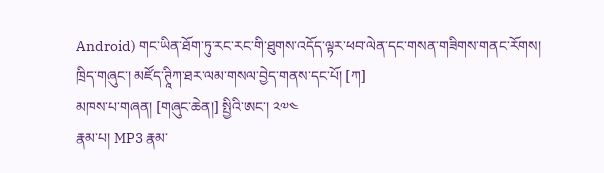Android) གང་ཡིན་ཐོག་ཏུ་རང་རང་གི་ཐུགས་འདོད་ལྟར་ཕབ་ལེན་དང་གསན་གཟིགས་གནང་རོགས།
ཁྲིད་གཞུང་། མཛོད་ཊཱིཀ་ཐར་ལམ་གསལ་བྱེད་གནས་དང་པོ། [ཀ]
མཁས་པ་གཞན། [གཞུང་ཆེན།] སྤྱིའི་ཨང་། ༢༧༤
རྣམ་པ། MP3 རྣམ་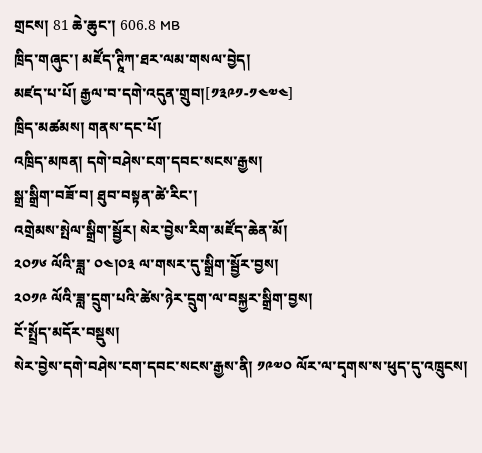གྲངས། 81 ཆེ་ཆུང་། 606.8 MB
ཁྲིད་གཞུང་། མཛོད་ཊཱིཀ་ཐར་ལམ་གསལ་བྱེད།
མཛད་པ་པོ། རྒྱལ་བ་དགེ་འདུན་གྲུབ།[༡༣༩༡-༡༤༧༤]
ཁྲིད་མཚམས། གནས་དང་པོ།
འཁྲིད་མཁན། དགེ་བཤེས་ངག་དབང་སངས་རྒྱས།
སྒྲ་སྒྲིག་བཟོ་བ། ཐུབ་བསྟན་ཚེ་རིང་།
འགྲེམས་སྤེལ་སྒྲིག་སྦྱོར། སེར་བྱེས་རིག་མཛོད་ཆེན་མོ།
༢༠༡༦ ལོའི་ཟླ་ ༠༤།༠༣ ལ་གསར་དུ་སྒྲིག་སྦྱོར་བྱས།
༢༠༡༩ ལོའི་ཟླ་དྲུག་པའི་ཚེས་ཉེར་དྲུག་ལ་བསྐྱར་སྒྲིག་བྱས།
ངོ་སྤྲོད་མདོར་བསྡུས།
སེར་བྱེས་དགེ་བཤེས་ངག་དབང་སངས་རྒྱས་ནི། ༡༩༧༠ ལོར་ལ་དྭགས་ས་ཕུད་དུ་འཁྲུངས།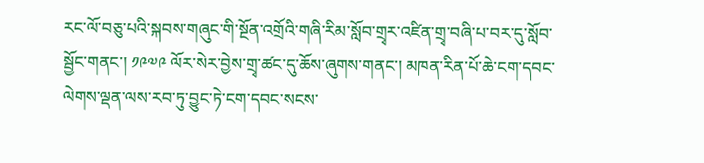རང་ལོ་བཅུ་པའི་སྐབས་གཞུང་གི་སྔོན་འགྲོའི་གཞི་རིམ་སློབ་གྲྭར་འཛིན་གྲྭ་བཞི་པ་བར་དུ་སློབ་སྦྱོང་གནང་། ༡༩༧༩ ལོར་སེར་བྱེས་གྲྭ་ཚང་དུ་ཆོས་ཞུགས་གནང་། མཁན་རིན་པོ་ཆེ་ངག་དབང་ལེགས་ལྡན་ལས་རབ་ཏུ་བྱུང་ཏེ་ངག་དབང་སངས་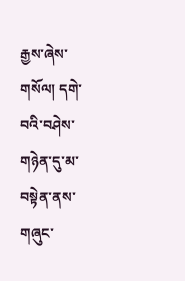རྒྱས་ཞེས་གསོལ། དགེ་བའི་བཤེས་གཉེན་དུ་མ་བསྟེན་ནས་གཞུང་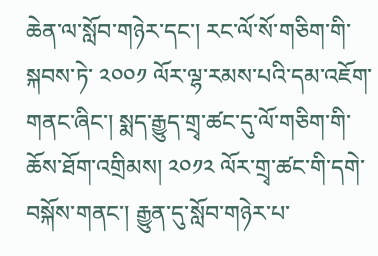ཆེན་ལ་སློབ་གཉེར་དང་། རང་ལོ་སོ་གཅིག་གི་སྐབས་ཏེ་ ༢༠༠༡ ལོར་ལྷ་རམས་པའི་དམ་འཇོག་གནང་ཞིང་། སྨད་རྒྱུད་གྲྭ་ཚང་དུ་ལོ་གཅིག་གི་ཆོས་ཐོག་འགྲིམས། ༢༠༡༢ ལོར་གྲྭ་ཚང་གི་དགེ་བསྐོས་གནང་། རྒྱུན་དུ་སློབ་གཉེར་པ་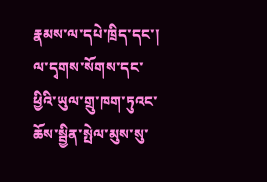རྣམས་ལ་དཔེ་ཁྲིད་དང་། ལ་དྭགས་སོགས་དང་ཕྱིའི་ཡུལ་གྲུ་ཁག་ཏུའང་ཆོས་སྦྱིན་སྤེལ་མུས་སུ་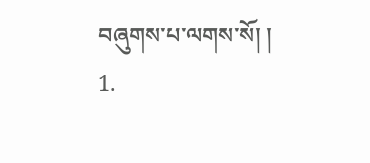བཞུགས་པ་ལགས་སོ། །
1.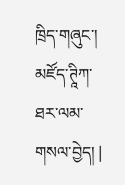ཁྲིད་གཞུང་། མཛོད་ཊཱིཀ་ཐར་ལམ་གསལ་བྱེད། |